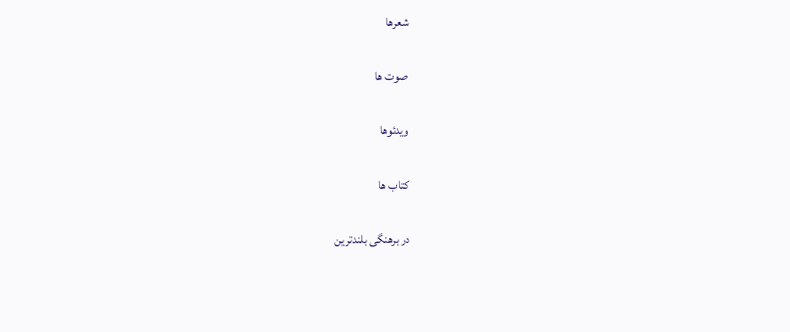شعرها

صوت ها

ویدئوها

کتاب ها

در برهنگی بلندترین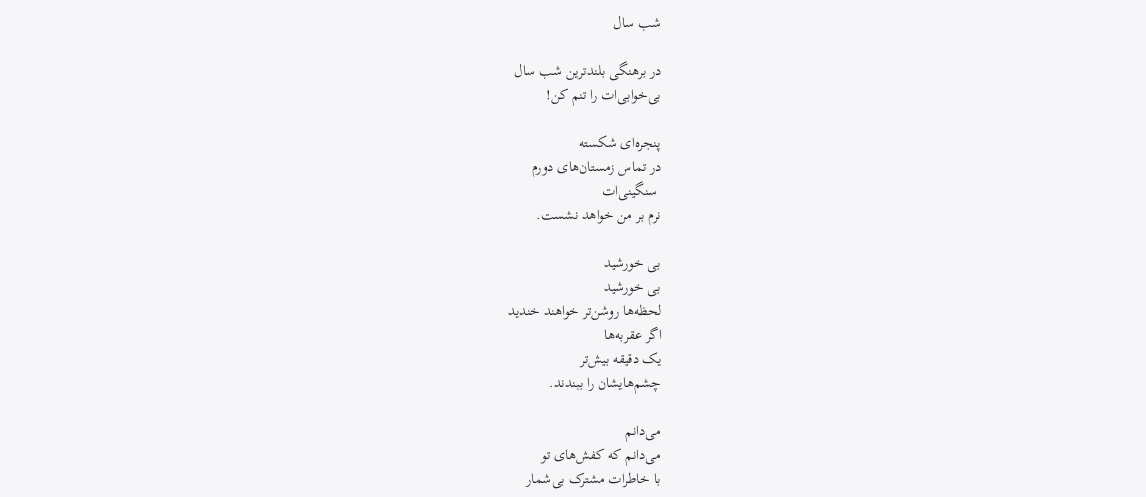شب سال

در برهنگی بلندترین شب سال
بی‌خوابی‌ات را تنم کن!

پنجره‌ای شکسته
در تماس زمستان‌های دورم
 سنگینی‌ات
نرم بر من خواهد نشست.

بی خورشید
بی خورشید
لحظه‌ها روشن‌تر خواهند خندید
اگر عقربه‌ها
یک دقیقه بیش‌تر
چشم‌هایشان را ببندند.

می‌دانم
می‌دانم که کفش‌های تو
با خاطرات مشترک بی‌شمار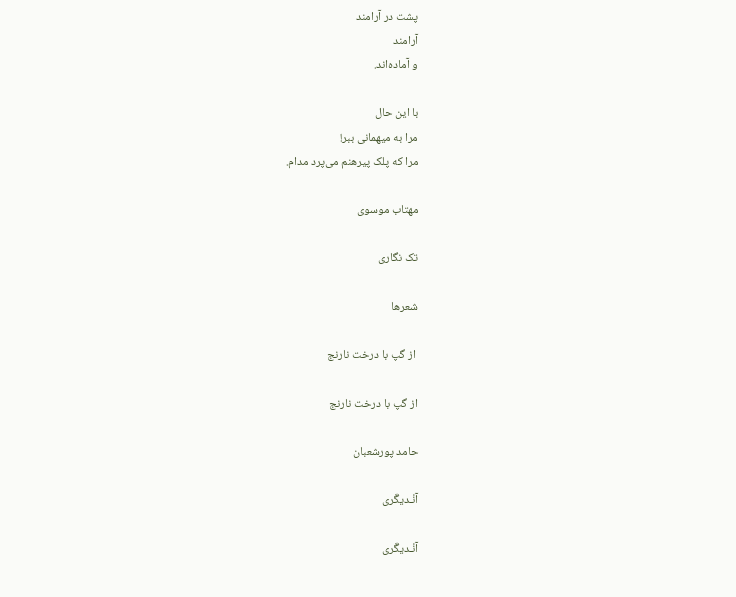پشت در آرامند
آرامند
و آماده‌اند.

با این‌ حال
مرا به میهمانی ببر!
مرا که پلک پیرهنم می‌پرد مدام.

مهتاب موسوی

تک نگاری

شعرها

 از گپ با درخت نارنج

از گپ با درخت نارنج

حامد پورشعبان

آنْـدیگَری

آنْـدیگَری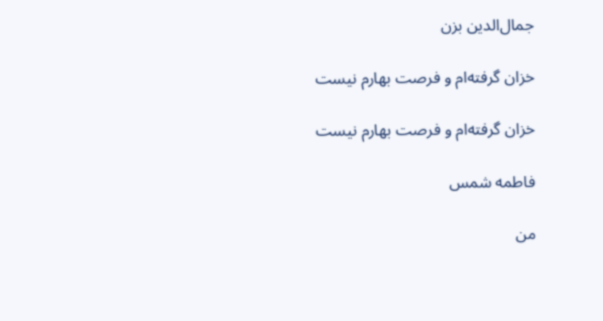جمال‌الدین بزن

خزان گرفته‌ام و فرصت بهارم نیست

خزان گرفته‌ام و فرصت بهارم نیست

فاطمه شمس

من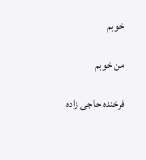خوبم

من خوبم

فرخنده حاجی زاده